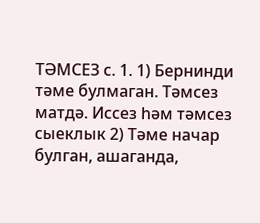ТӘМСЕЗ с. 1. 1) Бернинди тәме булмаган. Тәмсез матдә. Иссез һәм тәмсез сыеклык 2) Тәме начар булган, ашаганда,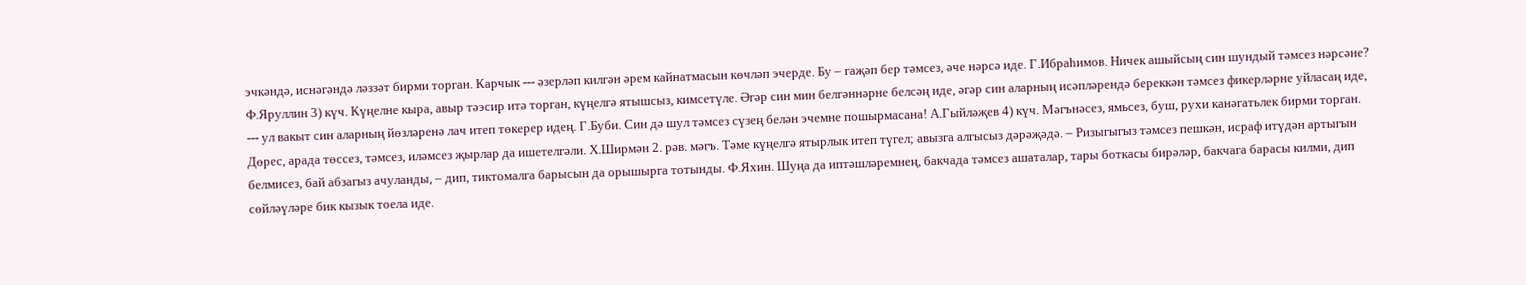эчкәндә, иснәгәндә ләззәт бирми торган. Карчык --- әзерләп килгән әрем кайнатмасын көчләп эчерде. Бу – гаҗәп бер тәмсез, әче нәрсә иде. Г.Ибраһимов. Ничек ашыйсың син шундый тәмсез нәрсәне? Ф.Яруллин 3) күч. Күңелне кыра, авыр тәэсир итә торган, күңелгә ятышсыз, кимсетүле. Әгәр син мин белгәннәрне белсәң иде, әгәр син аларның исәпләрендә береккән тәмсез фикерләрне уйласаң иде, --- ул вакыт син аларның йөзләренә лач итеп төкерер идең. Г.Буби. Син дә шул тәмсез сүзең белән эчемне пошырмасана! А.Гыйләҗев 4) күч. Мәгънәсез, ямьсез, буш, рухи канәгатьлек бирми торган. Дөрес, арада төссез, тәмсез, иләмсез җырлар да ишетелгәли. Х.Ширмән 2. рәв. мәгъ. Тәме күңелгә ятырлык итеп түгел; авызга алгысыз дәрәҗәдә. – Ризыгыгыз тәмсез пешкән, исраф итүдән артыгын белмисез, бай абзагыз ачуланды, – дип, тиктомалга барысын да орышырга тотынды. Ф.Яхин. Шуңа да иптәшләремнең, бакчада тәмсез ашаталар, тары боткасы бирәләр, бакчага барасы килми, дип сөйләүләре бик кызык тоела иде.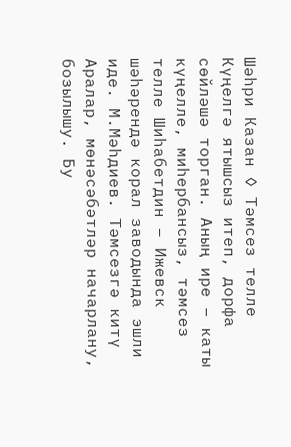Шәһри Казан ◊ Тәмсез телле Күңелгә ятышсыз итеп, дорфа сөйләшә торган. Аның ире – каты күңелле, миһербансыз, тәмсез телле Шиһабетдин – Ижевск шәһәрендә корал заводында эшли иде. М.Мәһдиев. Тәмсезгә китү Аралар, мөнәсәбәтләр начарлану, бозылышу. Бу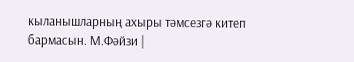кыланышларның ахыры тәмсезгә китеп бармасын. М.Фәйзи |